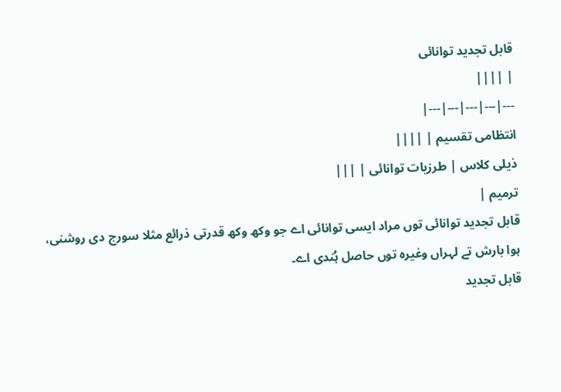قابل تجدید توانائی
| ||||
---|---|---|---|---|
انتظامی تقسیم | ||||
ذیلی کلاس | طرزیات توانائی | |||
ترمیم |
قابل تجدید توانائی توں مراد ایسی توانائی اے جو وکھ وکھ قدرتی ذرائع مثلا سورج دی روشنی، ہوا بارش تے لہراں وغیرہ توں حاصل ہُندی اے۔
قابل تجدید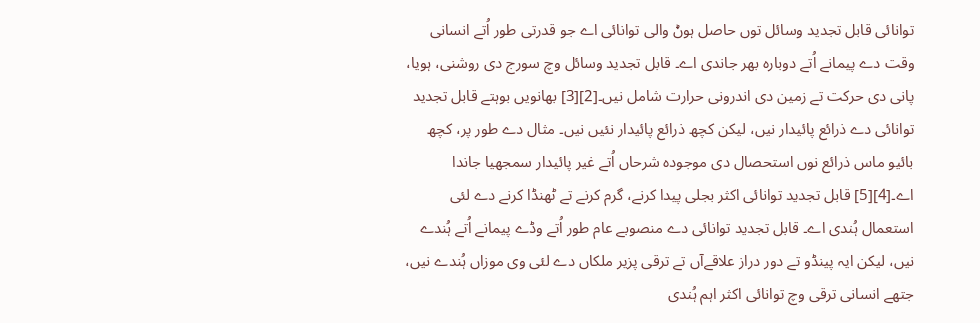توانائی قابل تجدید وسائل توں حاصل ہوݨ والی توانائی اے جو قدرتی طور اُتے انسانی وقت دے پیمانے اُتے دوبارہ بھر جاندی اے۔ قابل تجدید وسائل وچ سورج دی روشنی، ہويا، پانی دی حرکت تے زمین دی اندرونی حرارت شامل نيں۔[2][3] بھانويں بوہتے قابل تجدید توانائی دے ذرائع پائیدار نيں، لیکن کچھ ذرائع پائیدار نئيں نيں۔ مثال دے طور پر، کچھ بائیو ماس ذرائع نوں استحصال دی موجودہ شرحاں اُتے غیر پائیدار سمجھیا جاندا اے۔[4][5] قابل تجدید توانائی اکثر بجلی پیدا کرنے، گرم کرنے تے ٹھنڈا کرنے دے لئی استعمال ہُندی اے۔ قابل تجدید توانائی دے منصوبے عام طور اُتے وڈے پیمانے اُتے ہُندے نيں، لیکن ایہ پینڈو تے دور دراز علاقےآں تے ترقی پزیر ملکاں دے لئی وی موزاں ہُندے نيں، جتھے انسانی ترقی وچ توانائی اکثر اہم ہُندی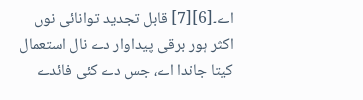اے۔[6][7] قابل تجدید توانائی نوں اکثر ہور برقی پیداوار دے نال استعمال کيتا جاندا اے، جس دے کئی فائدے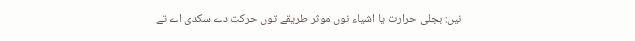نيں: بجلی حرارت یا اشیاء نوں موثر طریقے توں حرکت دے سکدی اے تے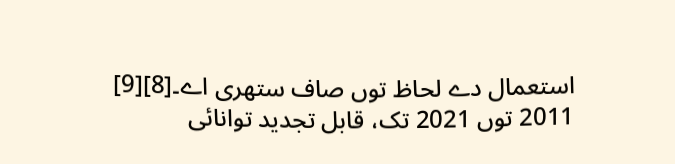استعمال دے لحاظ توں صاف ستھری اے۔[8][9]
2011 توں 2021 تک، قابل تجدید توانائی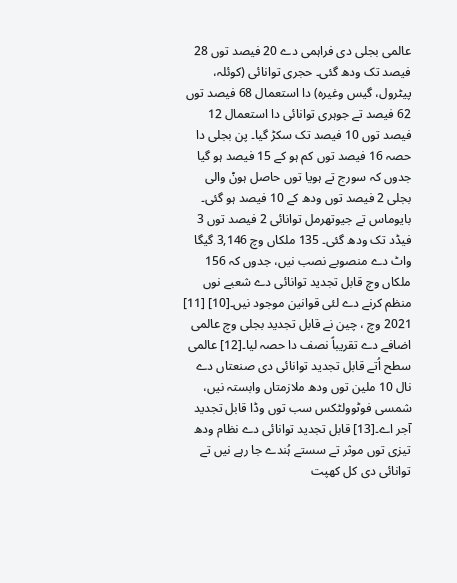عالمی بجلی دی فراہمی دے 20 فیصد توں 28 فیصد تک ودھ گئی۔ حجری توانائی (کوئلہ، پیٹرول، گیس وغیرہ) دا استعمال 68 فیصد توں 62 فیصد تے جوہری توانائی دا استعمال 12 فیصد توں 10 فیصد تک سکڑ گیا۔ پن بجلی دا حصہ 16 فیصد توں کم ہو کے 15 فیصد ہو گیا جدوں کہ سورج تے ہويا توں حاصل ہوݨ والی بجلی 2 فیصد توں ودھ کے 10 فیصد ہو گئی۔ بایوماس تے جیوتھرمل توانائی 2 فیصد توں 3 فیڈد تک ودھ گئی۔ 135 ملکاں وچ 3,146 گیگا واٹ دے منصوبے نصب نيں، جدوں کہ 156 ملکاں وچ قابل تجدید توانائی دے شعبے نوں منظم کرنے دے لئی قوانین موجود نيں۔[10] [11]
2021 وچ ، چین نے قابل تجدید بجلی وچ عالمی اضافے دے تقریباً نصف دا حصہ لیا۔[12] عالمی سطح اُتے قابل تجدید توانائی دی صنعتاں دے نال 10 ملین توں ودھ ملازمتاں وابستہ نيں، شمسی فوٹوولٹکس سب توں وڈا قابل تجدید آجر اے۔[13] قابل تجدید توانائی دے نظام ودھ تیزی توں موثر تے سستے ہُندے جا رہے نيں تے توانائی دی کل کھپت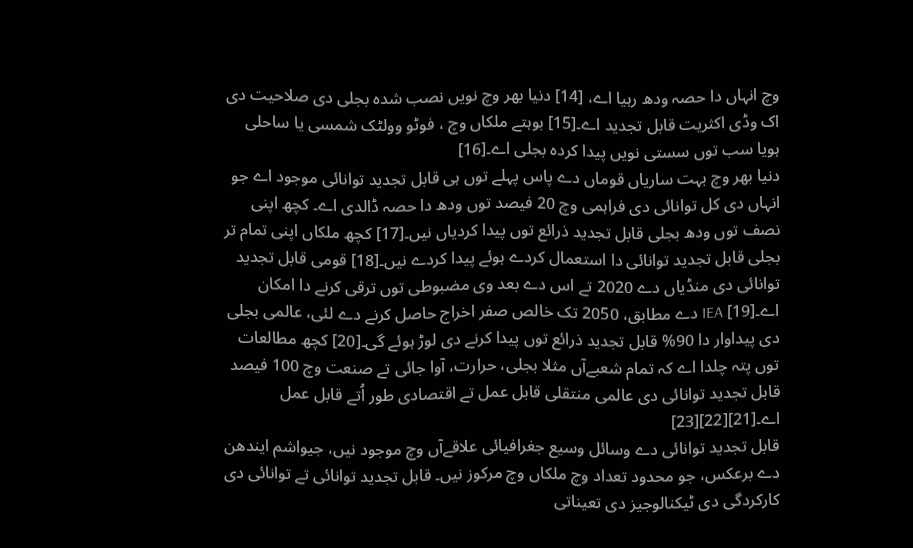وچ انہاں دا حصہ ودھ رہیا اے، [14] دنیا بھر وچ نويں نصب شدہ بجلی دی صلاحیت دی اک وڈی اکثریت قابل تجدید اے۔[15] بوہتے ملکاں وچ ، فوٹو وولٹک شمسی یا ساحلی ہويا سب توں سستی نويں پیدا کردہ بجلی اے۔[16]
دنیا بھر وچ بہت ساریاں قوماں دے پاس پہلے توں ہی قابل تجدید توانائی موجود اے جو انہاں دی کل توانائی دی فراہمی وچ 20 فیصد توں ودھ دا حصہ ڈالدی اے۔ کچھ اپنی نصف توں ودھ بجلی قابل تجدید ذرائع توں پیدا کردیاں نيں۔[17] کچھ ملکاں اپنی تمام تر بجلی قابل تجدید توانائی دا استعمال کردے ہوئے پیدا کردے نيں۔[18] قومی قابل تجدید توانائی دی منڈیاں دے 2020 تے اس دے بعد وی مضبوطی توں ترقی کرنے دا امکان اے۔[19] IEA دے مطابق، 2050 تک خالص صفر اخراج حاصل کرنے دے لئی، عالمی بجلی دی پیداوار دا 90% قابل تجدید ذرائع توں پیدا کرنے دی لوڑ ہوئے گی۔[20] کچھ مطالعات توں پتہ چلدا اے کہ تمام شعبےآں مثلا بجلی، حرارت، آوا جائی تے صنعت وچ 100 فیصد قابل تجدید توانائی دی عالمی منتقلی قابل عمل تے اقتصادی طور اُتے قابل عمل اے۔[21][22][23]
قابل تجدید توانائی دے وسائل وسیع جغرافیائی علاقےآں وچ موجود نيں، جیواشم ایندھن دے برعکس، جو محدود تعداد وچ ملکاں وچ مرکوز نيں۔ قابل تجدید توانائی تے توانائی دی کارکردگی دی ٹیکنالوجیز دی تعیناتی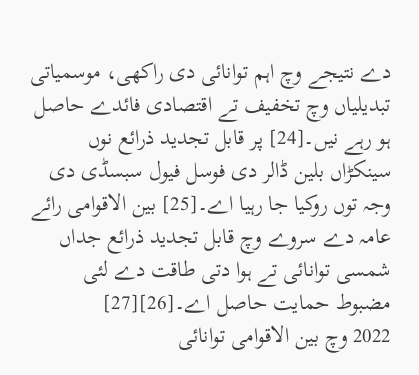دے نتیجے وچ اہم توانائی دی راکھی، موسمیاتی تبدیلیاں وچ تخفیف تے اقتصادی فائدے حاصل ہو رہے نيں۔[24] پر قابل تجدید ذرائع نوں سینکڑاں بلین ڈالر دی فوسل فیول سبسڈی دی وجہ توں روکیا جا رہیا اے۔[25] بین الاقوامی رائے عامہ دے سروے وچ قابل تجدید ذرائع جداں شمسی توانائی تے ہوا دتی طاقت دے لئی مضبوط حمایت حاصل اے۔[26][27]
2022 وچ بین الاقوامی توانائی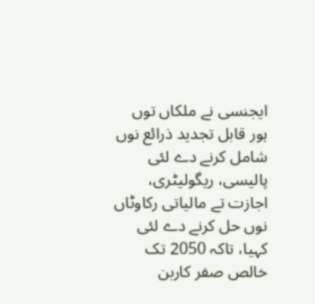ایجنسی نے ملکاں توں ہور قابل تجدید ذرائع نوں شامل کرنے دے لئی پالیسی، ریگولیٹری، اجازت تے مالیاتی رکاوٹاں نوں حل کرنے دے لئی کہیا، تاکہ 2050 تک خالص صفر کاربن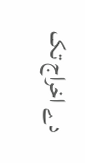دے اخراج تک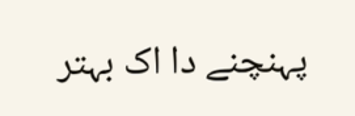پہنچنے دا اک بہتر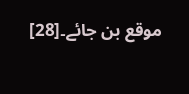موقع بن جائے۔[28]